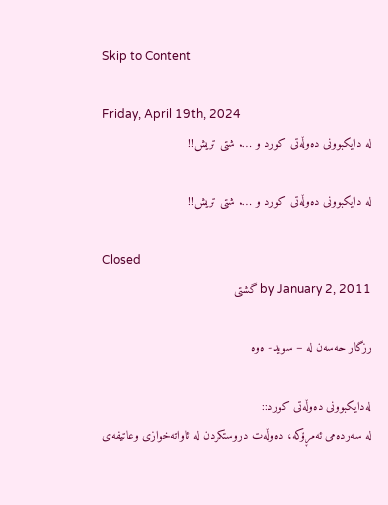Skip to Content

Friday, April 19th, 2024
له‌ دایکبوونی ده‌وڵه‌تی کورد و …. شتی تریش!!

له‌ دایکبوونی ده‌وڵه‌تی کورد و …. شتی تریش!!

Closed
by January 2, 2011 گشتی

رزگار حه‌سه‌ن له‌ – سوید- ه‌وه‌

له‌دایکبوونی ده‌وڵه‌تی کورد::
له‌ سه‌رده‌می ئه‌مڕۆکه‌، ده‌وڵه‌ت دروستکردن له‌ ئاواته‌خوازی وعاتیفه‌ی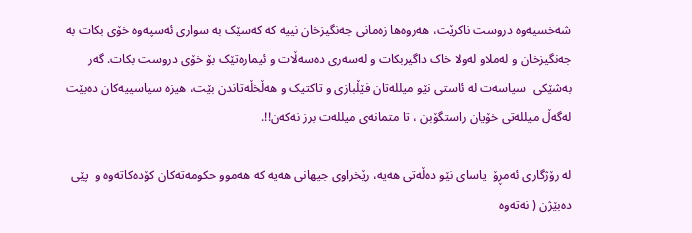شه‌خسیه‌وه‌ دروست ناکرێت، هه‌روه‌ها زه‌مانی جه‌نگیزخان نییه‌ که‌ که‌سێک به‌ سواری ئه‌سپه‌وه‌ خۆی بکات به‌ جه‌نگیزخان و له‌ملاو له‌ولا خاک داگیربکات و له‌سه‌ری ده‌سه‌ڵات و ئیماره‌تێک بۆ خۆی دروست بکات. گه‌ر به‌شێکی  سیاسه‌ت له‌ ئاستی نێو میلله‌تان فێڵبازی و تاکتیک و هه‌ڵخڵه‌تاندن ‌بێت، هیزه‌ سیاسییه‌کان ده‌بێت له‌گه‌ڵ میلله‌تی خۆیان راستگۆبن ، تا متمانه‌ی میلله‌ت برز نه‌که‌ن!!.

له‌ رۆژگاری ئه‌مڕۆ  یاسای نێو ده‌ڵه‌تی هه‌یه‌، رێخراوی جیهانی هه‌یه‌ که‌ هه‌موو حکومه‌ته‌کان کۆده‌کاته‌وه ‌و  پێی ده‌بێژن ( نه‌ته‌وه‌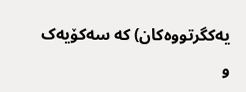یه‌کگرتووه‌کان) که‌ سه‌کۆیه‌ک و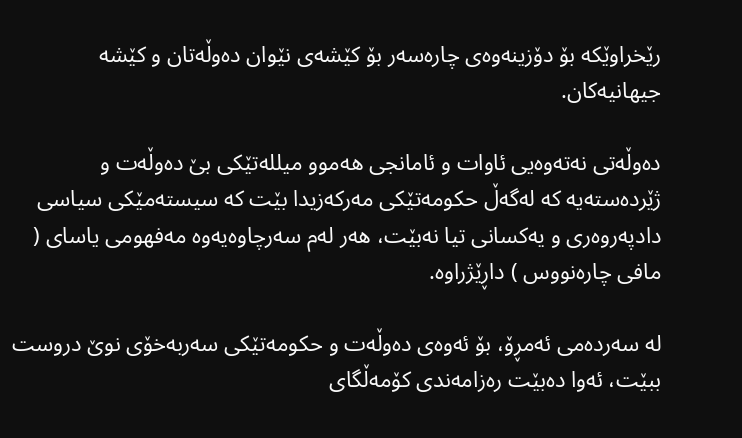رێخراوێکه‌ بۆ دۆزینه‌وه‌ی چاره‌سه‌ر بۆ کێشه‌ی نێوان‌ ده‌وڵه‌تان و‌ کێشه‌ جیهانیه‌کان.

ده‌وڵه‌تی نه‌ته‌وه‌یی ئاوات و ئامانجی هه‌موو میلله‌تێکی بێ ده‌وڵه‌ت و ژێرده‌سته‌یه‌ که‌ له‌گه‌ڵ حکومه‌تێکی مه‌رکه‌زیدا بێت که‌ سیسته‌مێکی سیاسی دادپه‌روه‌ری و یه‌کسانی تیا نه‌بێت، هه‌ر له‌م سه‌رچاوه‌یه‌وه‌ مه‌فهومی یاسای ( مافی چاره‌نووس ) داڕێژراوه‌.

له‌ سه‌رده‌می ئه‌مڕۆ، بۆ ئه‌وه‌ی ده‌وڵه‌ت و حکومه‌تێکی سه‌ربه‌خۆی نوێ دروست ببێت، ئه‌وا ده‌بێت ره‌زامه‌ندی کۆمه‌ڵگای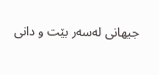جیهانی له‌سه‌ر بێت و دانی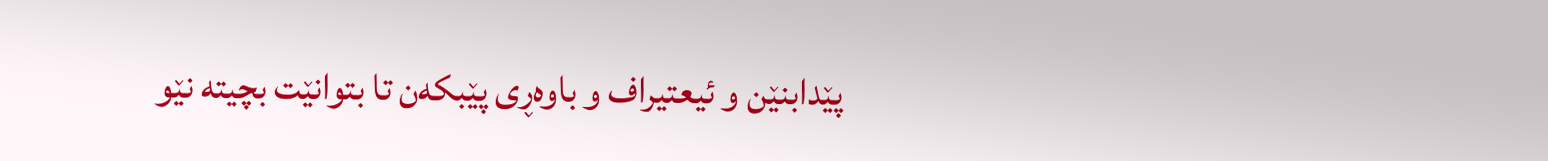پێدابنێن و ئیعتیراف و باوه‌ڕی پێبکه‌ن تا بتوانێت بچیته‌ نێو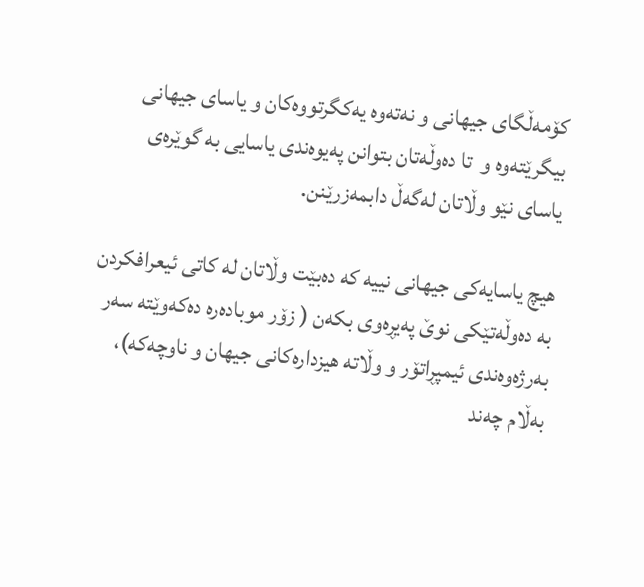کۆمه‌ڵگای جیهانی و نه‌ته‌وه‌ یه‌کگرتووه‌کان و یاسای جیهانی بیگرێته‌وه‌ و  تا ده‌وڵه‌تان بتوانن په‌یوه‌ندی یاسایی به‌ گوێره‌ی یاسای نێو وڵاتان له‌گه‌ڵ دابمه‌زرێنن.

هیچ یاسایه‌کی جیهانی نییه‌ که‌ ده‌بێت وڵاتان له‌ کاتی ئیعرافکردن به‌ ده‌وڵه‌تێکی نوێ په‌یڕه‌وی بکه‌ن ( زۆر موباده‌ره‌ ده‌که‌و‌ێته‌ سه‌ر به‌رژه‌وه‌ندی ئیمپڕاتۆر و وڵاته‌ هیزداره‌کانی جیهان و ناوچه‌که‌)، به‌ڵام چه‌ند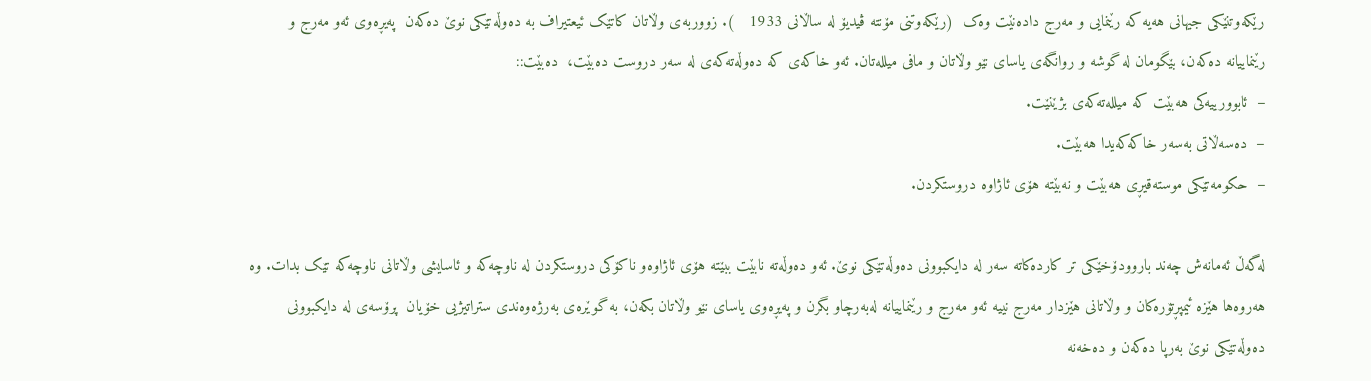رێکه‌وتنێکی جیهانی هه‌یه‌ که‌ رێنمایی و مه‌ر‌ج داده‌نێت وه‌ک  (رێکه‌وتنی مۆنته‌ ڤیدیۆ له‌ ساڵانی 1933   ). زووربه‌ی وڵاتان کاتێک ئیعتیراف به‌ ده‌وڵه‌تێکی نوێ ده‌که‌ن  په‌یڕه‌وی ئه‌و مه‌رج و رێنماییانه‌ ده‌که‌ن، بێگومان له‌ گوشه‌ و روانگه‌ی یاسای نێو وڵاتان و مافی میلله‌تان. ئه‌و خاکه‌ی که‌ ده‌وڵه‌ته‌که‌ی له‌ سه‌ر دروست ده‌بێت،  ده‌بێت::
–  ئابوورییه‌کی هه‌بێت که‌ میلله‌ته‌که‌ی بژێنێت.
–  ده‌سه‌ڵاتی به‌سه‌ر خاکه‌که‌یدا هه‌بێت.
–  حکومه‌تێکی موسته‌قیڕی هه‌بێت و نه‌بێته‌ هۆی ئاژاوه‌ دروستکردن.

له‌گه‌ڵ ئه‌مانه‌ش چه‌ند باروودۆخێکی تر کارده‌کاته‌ سه‌ر له‌ دایکبوونی ده‌وڵه‌تێکی نوێ. ئه‌و ده‌وڵه‌ته‌ نا‌بێت ببێته‌ هۆی ئاژاوه‌و ناکۆکی دروستکردن له‌ ناوچه‌که‌ و ئاسایشی وڵاتانی ناوچه‌که‌ تێک بدات. وه‌ هه‌روه‌ها هێزه‌ ئیمپڕتۆره‌کان و وڵاتانی هێزدار مه‌رج نییه‌ ئه‌و مه‌رج و رێنماییانه‌ له‌به‌رچاو بگرن و په‌یڕه‌وی یاسای نێو وڵاتان بکه‌ن، به‌ گوێره‌ی به‌رژه‌وه‌ندی ستراتیژیی خۆیان  پرۆسه‌ی له‌ دایکبوونی ده‌وڵه‌تێکی نوێ به‌رپا ده‌که‌ن و ده‌خه‌نه‌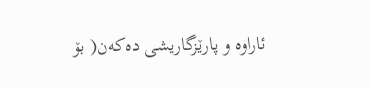ئاراوه‌ و پارێزگاریشی ده‌که‌ن( بۆ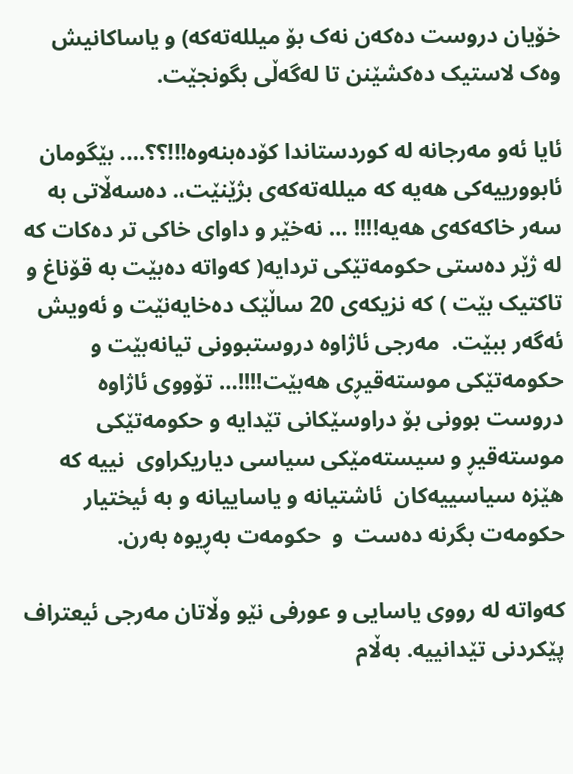خۆیان درو‌ست ده‌که‌ن نه‌ک بۆ میلله‌ته‌که‌) و یاساکانیش وه‌ک لاستیک ده‌کشێنن تا له‌گه‌ڵی بگونجێت.

ئایا ئه‌و مه‌رجانه‌ له‌ کوردستاندا کۆده‌بنه‌وه‌!!!؟؟…. بێگومان ئابوورییه‌کی هه‌یه‌ که‌ میلله‌ته‌که‌ی بژێنێت،. ده‌سه‌ڵاتی به‌ سه‌ر خاکه‌که‌ی هه‌یه‌!!!! … نه‌خێر و داوای خاکی تر ده‌کات که‌ له‌ ژێر ده‌ستی حکومه‌تێکی تردایه‌( که‌واته‌ ده‌بێت به‌ قۆناغ و تاکتیک بێت ) که‌ نزیکه‌ی 20 ساڵێک ده‌خایه‌نێت و ئه‌ویش ئه‌گه‌ر ببێت.  مه‌رجی ئاژاوه‌ دروستبوونی تیانه‌بێت و حکومه‌تێکی موسته‌قیڕی هه‌بێت!!!!… تۆووی ئاژاوه‌ دروست بوونی بۆ دراوسێکانی تێدایه‌ و حکومه‌تێکی موسته‌قیڕ و سیسته‌مێکی سیاسی دیاریکراوی  نییه‌ که‌ هێزه‌ سیاسییه‌کان  ئاشتیانه‌ و یاساییانه‌ و به‌ ئیختیار حکومه‌ت بگرنه‌ ده‌ست  و  حکومه‌ت به‌ڕیوه‌ به‌رن.

که‌واته‌ له‌ رووی یاسایی و عورفی نێو وڵاتان مه‌رجی ئیعتراف پێکردنی تێدانییه‌. به‌ڵام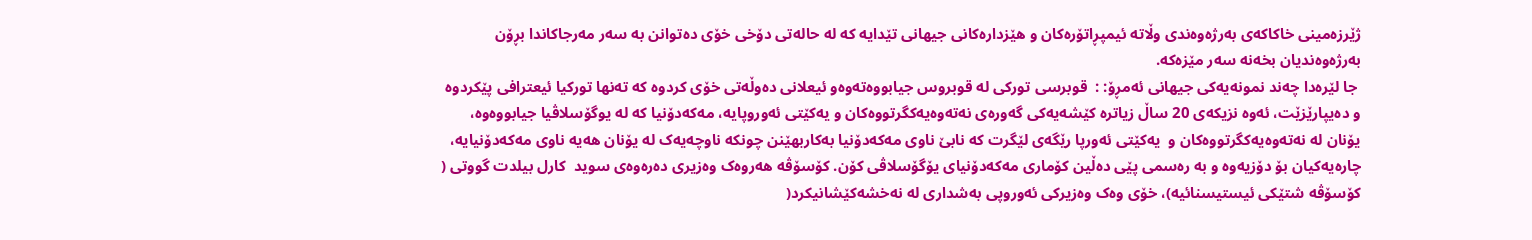ژێرزه‌مینی خاکاکه‌ی به‌ر‌ژه‌وه‌ندی وڵاته‌ ئیمپڕاتۆره‌کان و هێزداره‌کانی جیهانی تێدایه‌ که‌ له‌ حاله‌تی دۆخی خۆی ده‌توانن به‌ سه‌ر مه‌رجاکاندا بڕۆن به‌رژه‌وه‌ندیان بخه‌نه‌ سه‌ر مێزه‌که‌.
 جا لێره‌دا چه‌ند نمونه‌یه‌کی جیهانی ئه‌مڕۆ: :  قوبرسی تورکی له‌ قوبروس جیابووه‌ته‌وه‌و ئیعلانی ده‌وڵه‌تی خۆی کردوه‌ که‌ ته‌نها تورکیا ئیعترافی پێکردوه‌ و ده‌یپارێزێت، ئه‌وه‌ نزیکه‌ی 20 ساڵ زیاتره‌‌ کێشه‌یه‌کی گه‌و‌ره‌ی نه‌ته‌وه‌یه‌کگرتووه‌کان و یه‌کێتی ئه‌وروپایه‌‌، مه‌که‌دۆنیا که‌ له‌ یوگۆسلاڤیا جیابووه‌وه‌، ‌ یۆنان له‌ نه‌ته‌وه‌یه‌کگرتووه‌کان و  یه‌کێتی ئه‌ورپا رێگه‌ی لێگرت که‌ نابێ ناوی مه‌که‌دۆنیا به‌کاربهێنن چونکه‌ ناوچه‌یه‌ک له‌ یۆنان هه‌یه‌ ناوی مه‌که‌دۆنیایه‌، چاره‌یه‌کیان بۆ دۆزیه‌وه‌ و به‌ ره‌سمی پێی ده‌ڵین کۆماری مه‌که‌دۆنیای یۆگۆسلاڤی کۆن. کۆسۆڤه‌ هه‌روه‌ک وه‌زیری ده‌ره‌وه‌ی سوید  کارل بیلدت گووتی ( کۆسۆڤه‌ شتێکی ئیستیسنائیه‌)، خۆی وه‌ک وه‌زیركی ئه‌وروپی به‌شداری له نه‌خشه‌کێشانیکرد(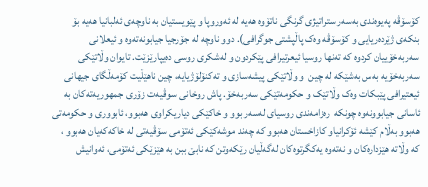کۆسۆڤه‌ په‌یوه‌ندی به‌سه‌ر ستراتیژی گرنگی ناتۆوه‌ هه‌‌یه‌ له‌ ئه‌وروپا و پێویستیان به‌ ناوچه‌ی ئه‌لبانیا هه‌یه‌ بۆ بنکه‌ی ژێرده‌ریایی و کۆسۆڤه‌ وه‌ک پاڵپشتی جوگرافی). دوو ناوچه‌ له‌ جۆرجیا جیابونه‌ته‌وه‌ و ئیعلانی سه‌ربه‌خۆییان کردوه‌ که‌ ته‌نها روسیا ئیعرتیرافی پێکردون و له‌شکر‌ی روسی ده‌یپارێزێت. تایوان وڵاتێکی سه‌ربه‌خۆیه‌ به‌س به‌شێکه‌ له‌ چین  و وڵاتێکی پیشه‌سازی و ته‌کنۆلۆژیایه‌، چین ناهێڵیت کۆمه‌ڵگای جیهانی ئیعتیرافی پێبکات وه‌ک وڵاتێک و حکومه‌تێکی سه‌ربه‌خۆ. پاش روخانی سوڤیه‌ت زۆری جمهوریه‌ته‌کان به‌ ئاسانی جیابوونه‌وه‌ چو‌نکه‌  ره‌زامه‌ندی روسیای له‌سه‌ر بوو و خاکێکی دیاریکراوی هه‌بوو، ئابووری و حکومه‌تی هه‌بوو به‌ڵام کێشه‌ ئۆکرانیاو کازاخستان هه‌بوو که‌ چه‌ند موشه‌کێکی ئه‌تۆمی سۆڤیه‌تی له‌ خاکه‌که‌یان هه‌بوو ، که‌ وڵاته‌ هێزداره‌کان و نه‌ته‌وه‌ یه‌کگرتوه‌کان له‌گه‌ڵیان رێکه‌وتن که‌ نابێ ببن به‌ هێزێکی ئه‌تۆمی، ئه‌وانیش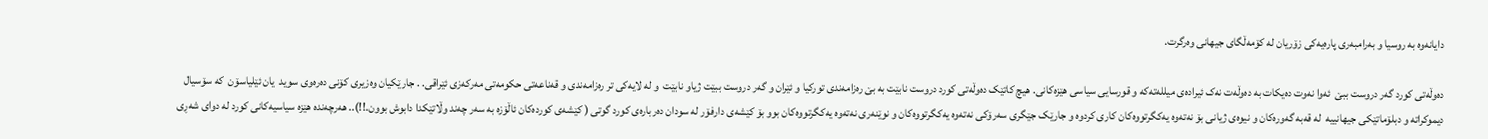دایانه‌وه‌ به‌ روسیا و به‌رامبه‌ری پاره‌یه‌کی زۆریان له‌ کۆمه‌ڵگای جیهانی وه‌رگرت.

ده‌وڵه‌تی کورد گه‌ر دروست ببێ  ئه‌وا نه‌وت ده‌یکات به‌ ده‌وڵه‌ت نه‌ک ئیراده‌ی میلله‌ته‌که‌ و قورسایی سیاسی هێزه‌کانی. هیچ کاتێک ده‌وڵه‌تی کورد دروست نابێت به‌ بێ ره‌زامه‌ندی تورکیا و ئێران و گه‌ر دروست ببێت ژیاو نابێت  و له‌ لایه‌کی تر ره‌زامه‌ندی و قه‌ناعه‌تی حکومه‌تی مه‌رکه‌زی ئێراقی. . جارێکیان وه‌زیری کۆنی ده‌ره‌وی سوید  یان ئێلیاسۆن  که‌ سۆسیال دیموکراته‌ و دبلۆماتێکی جیهانییه‌  له‌ قه‌به‌ گه‌وره‌کان و نیوه‌ی ژیانی بۆ نه‌ته‌وه‌ یه‌کگرتووه‌کان کاری کردوه ‌و جارێک جێگری سه‌رۆکی نه‌ته‌وه‌ یه‌کگرتووه‌کان و نوێنه‌ری نه‌ته‌وه‌ یه‌کگرتووه‌کان بوو بۆ کێشه‌ی‌ دارفۆر له‌ سودان ده‌رباره‌ی کورد گوتی ( کێشه‌ی کورده‌کان ئاڵۆزه‌‌ به‌ سه‌ر چه‌ند وڵاتێکدا دابوش بوون.!!).. هه‌رچه‌نده‌ هێزه‌ سیاسیه‌کانی کورد له‌ دوای شه‌ڕی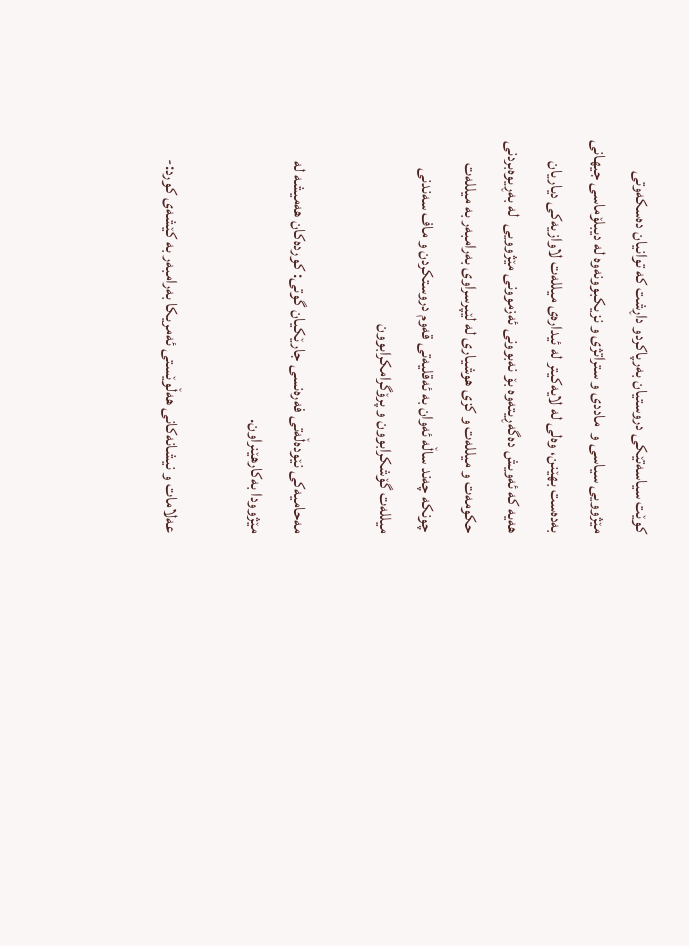کوێت سیاسه‌تێكی دروستیان به‌ر‌پاکردو داڕشت که‌ توانیان ده‌سکه‌وتی مێژوویی سیاسی و  ماددی و ستراتژی و نزیکبوونه‌وه‌ له‌ دیبلۆماسی جیهانی به‌ده‌ست بهێنن، وه‌لی له‌ لایه‌کیتر له‌ ئیداره‌ی میلله‌ت لاوازیه‌کی دیاریان هه‌یه‌ که‌ ئه‌ویش ده‌گه‌ڕیته‌وه‌ بۆ نه‌بوونی ئه‌زموونی مێژوویی  له‌ به‌ڕیوه‌بردنی حکومه‌ت و میلله‌ت و کزی هوشیاری له‌ لێپرسراوی به‌رامبه‌ر به‌ میلله‌ت چونکه‌ چه‌ند ساڵه‌ ئه‌وان به‌ ئه‌قلیه‌تی قه‌وم دروستکردن و ماف سه‌ندنی میلله‌ت گۆشکرابوو‌ن و پرۆگرامکرابوون

مه‌حامیه‌کی نێوده‌ڵه‌تی فه‌ره‌نسی جارێکیان گوتی: کورده‌کان هه‌میشه‌ له‌ مێژوودا به‌کارهێنراون.

عه‌لامات و‌ نیشانه‌کانی هه‌ڵوێستی ئه‌مریکا به‌رامبه‌ر به‌ کێشه‌ی کورد:-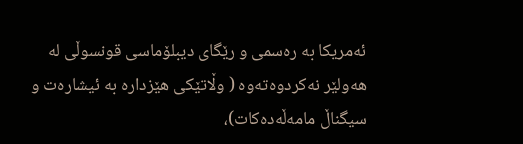ئه‌مریکا به‌ ره‌سمی و رێگای دیبلۆماسی قونسوڵی له‌ هه‌ولێر نه‌کردوه‌ته‌وه ( وڵاتێکی هێزداره‌ به ئیشاره‌ت و سیگناڵ مامه‌ڵه‌ده‌کات)،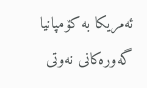ئه‌مریکا به‌ کۆمپانیا گه‌و‌ره‌کانی نه‌وتی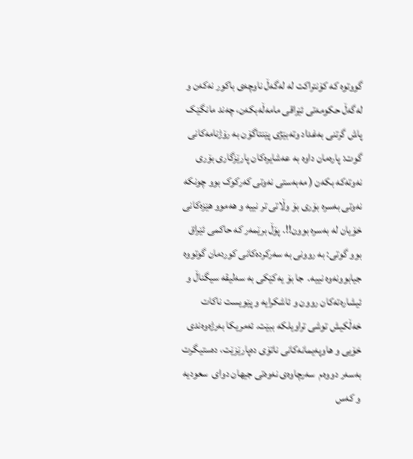گووتوه‌ که‌ کۆنتراکت له‌ له‌گه‌ڵ ناوچه‌ی باکور نه‌که‌ن و له‌گه‌ڵ حکومه‌تی ئێراقی مامه‌ڵه‌بکه‌ن، چه‌ند مانگێک پاش گرتنی به‌غداد وته‌بێژی پێنتاگۆن به‌ رۆژنامه‌کانی  گوت: پاره‌مان داوه‌ به‌ عه‌شایره‌کان پارێزگاری بۆری نه‌وته‌که‌ بکه‌ن ( مه‌به‌ستی نه‌وتی که‌رکوک بوو چونکه‌ نه‌وتی به‌سره‌ بۆری بۆ وڵاتی تر نییه و هه‌موو هێزه‌کانی خۆیان له‌ به‌سره‌ بوون‌!!. پۆڵ برێمه‌ر که‌ حاکمی ئێراق بوو گوتی: به‌ روونی به‌ سه‌رکرده‌کانی کوردمان گوتوو‌ه‌ جیابوونه‌وه‌ نییه‌.  جا بۆ یه‌کێکی به‌ سه‌لیقه‌ سیگناڵ و ئیشاره‌ته‌کان روون و ئاشکرایه‌ و پێویست ناکات خه‌ڵکیش توشی تراویلکه‌ ببێت. ئه‌مریکا به‌رژه‌وه‌ندی خۆیی و هاوپه‌یمانه‌کانی ناتۆی ده‌پارێزێت، ده‌ستیگرت به‌سه‌ر دووه‌م  سه‌رچاوه‌ی نه‌وه‌تی جیهان دوای  سعودیه‌ و که‌س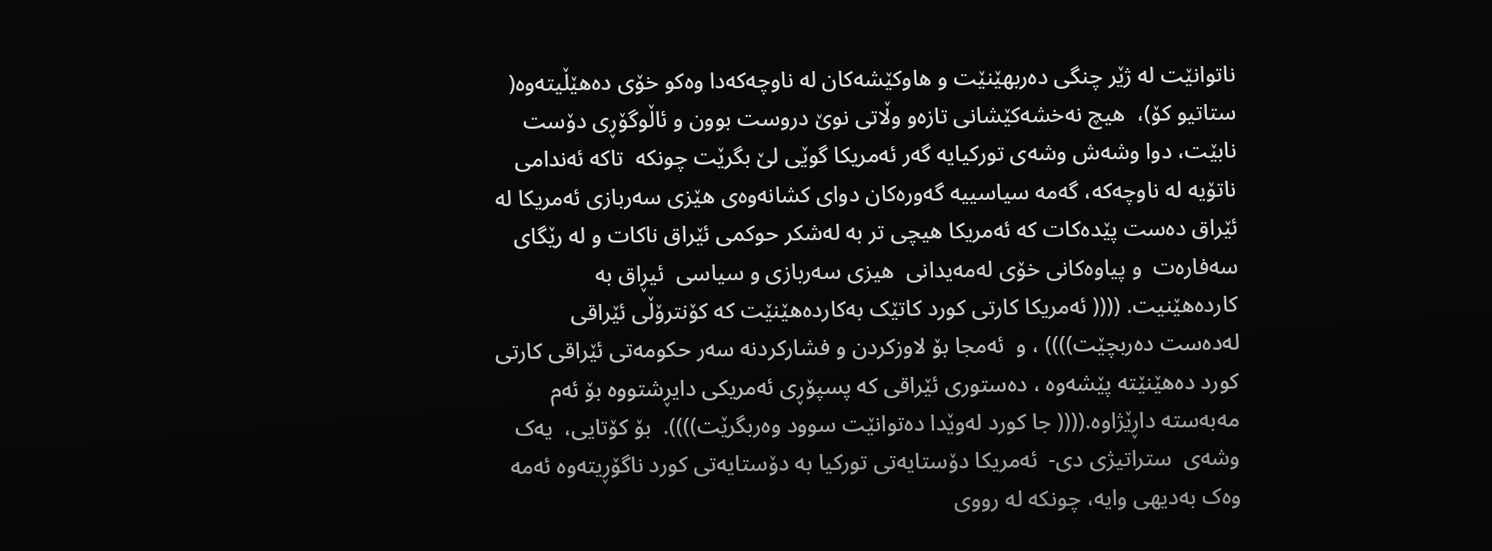ناتوانێت له‌ ژێر چنگی ده‌ربهێنێت و هاوکێشه‌کان له‌ ناوچه‌که‌دا وه‌کو خۆی ده‌هێڵیته‌وه‌( ستاتیو کۆ)،  هیچ نه‌خشه‌کێشانی تازه‌و وڵاتی نوێ دروست بوون و ئاڵوگۆڕی دۆست نابێت، دوا وشه‌ش وشه‌ی تورکیایه‌ گه‌ر ئه‌مریکا گوێی لێ بگرێت چونکه‌  تاکه‌ ئه‌ندامی ناتۆیه‌ له‌ ناوچه‌که‌، گه‌مه‌ سیاسییه‌ گه‌وره‌کان دوای کشانه‌وه‌ی هێزی سه‌ربازی ئه‌مریکا له‌ ئێراق ده‌ست پێده‌کات که‌ ئه‌مریکا هیچی تر به‌ له‌شکر حوکمی ئێراق ناکات و له‌ رێگای سه‌فاره‌ت  و پیاوه‌کانی خۆی له‌مه‌یدانی  هیزی سه‌ربازی و سیاسی  ئیڕاق به‌ کارده‌هێنیت. (((( ئه‌مریکا کارتی کورد کاتێک به‌کارده‌هێنێت که‌ کۆنترۆڵی ئێراقی له‌ده‌ست ده‌ربچێت)))) ، و  ئه‌مجا بۆ لاوزکردن و فشارکردنه‌ سه‌ر حکومه‌تی ئێراقی کارتی کورد ده‌هێنێته‌ پێشه‌وه‌ ، ده‌ستوری ئێراقی که‌ پسپۆڕی ئه‌مریکی دایڕشتووه‌ بۆ ئه‌م مه‌به‌سته‌ داڕێژاوه‌‌‌.(((( جا کورد له‌وێدا ده‌توانێت سوود وه‌ربگرێت)))).  بۆ کۆتایی،  یه‌ک وشه‌ی  ستراتیژی دی-  ئه‌مریکا دۆستایه‌تی تورکیا به‌ دۆ‌ستایه‌تی کورد ناگۆڕیته‌وه ئه‌مه‌ وه‌ک به‌دیهی وایه‌،‌ چونکه‌ له‌ رووی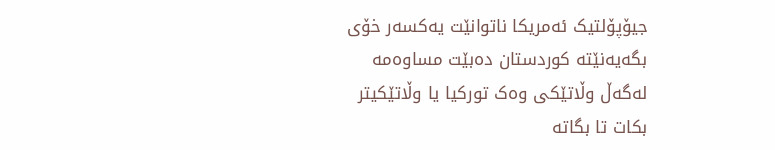جیۆپۆلتیک ئه‌مریکا ناتوانێت یه‌کسه‌ر خۆی بگه‌یه‌نێته‌ کوردستان ده‌بێت مساوه‌مه‌ له‌گه‌ڵ وڵاتێکی وه‌ک تورکیا یا وڵاتێکیتر بکات تا بگاته‌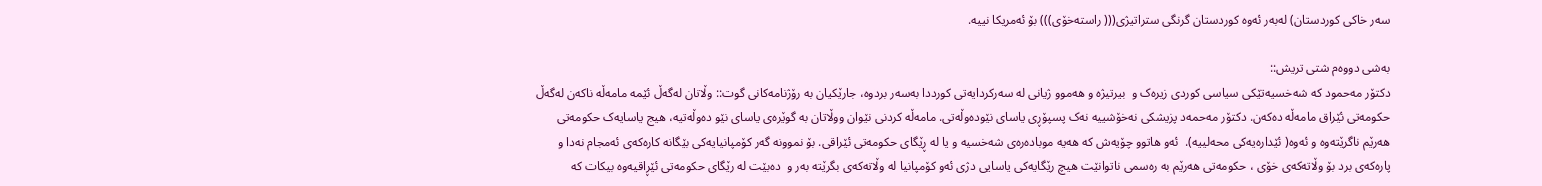سه‌ر خاکی کوردستان) له‌به‌ر ئه‌وه‌ کوردستان گرنگی ستراتیژی((( راسته‌خۆی))) بۆ ئه‌مریکا نییه‌.

به‌شی دووه‌م شتی تریش::
دکتۆر مه‌حمود که‌ شه‌خسیه‌تێکی سیاسی کوردی زیره‌ک‌ و  بیرتیژه‌ و هه‌موو ژیانی له‌ سه‌رکردایه‌تی کورددا به‌سه‌ر بردوه‌، جارێکیان به‌ رۆژنامه‌کانی گوت:: وڵاتان له‌گه‌ڵ ئێمه‌ مامه‌ڵه‌ ناکه‌ن له‌گه‌ڵ حکومه‌تی ئێراق مامه‌ڵه‌ ده‌که‌ن. دکتۆر مه‌حمه‌د پزیشکی نه‌خۆشییه‌ نه‌ک پسپۆڕی یاسای نێوده‌و‌ڵه‌تی. مامه‌ڵه‌ کردنی نێوان ووڵاتان به‌ گوێره‌ی یاسای نێو‌ ده‌وڵه‌تیه‌، هیج یاسایه‌ک حکومه‌تی هه‌رێم ناگرێته‌وه‌ و‌ ئه‌وه‌( ئێداره‌یه‌کی محه‌لییه‌).  ئه‌و هاتوو چۆیه‌ش‌ که‌ هه‌یه‌ موباده‌ره‌ی شه‌خسیه‌ و یا له‌ ڕێگای حکومه‌تی ئێراقی. بۆ نموونه‌ گه‌ر کۆمپانیایه‌کی بێگانه‌ کاره‌که‌ی ئه‌مجام نه‌دا و پاره‌که‌ی برد بۆ وڵاته‌که‌ی خۆی ، حکومه‌تی هه‌رێم به‌ ره‌سمی ناتوانێت هیچ رێگایه‌کی یاسایی دژی ئه‌و کۆمپانیا له‌ وڵاته‌که‌ی بگرێته‌ به‌ر و  ده‌بێت له‌ رێگای حکومه‌تی ئێڕاقیه‌وه‌ بیکات که‌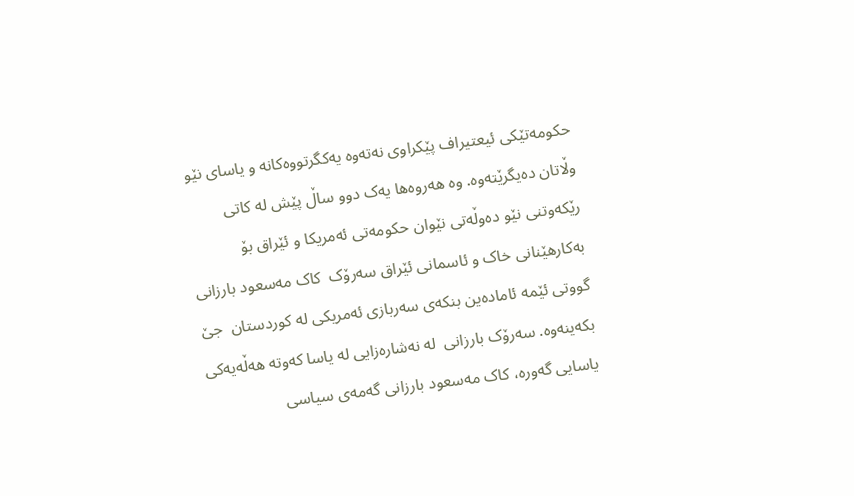حکومه‌تێکی ئیعتیراف پێکراوی نه‌ته‌وه‌ یه‌کگرتووه‌کانه‌ و یاسای نێو وڵاتان ده‌یگرێته‌وه‌. وه‌ هه‌روه‌ها یه‌ک دوو ساڵ پێش له‌ کاتی رێکه‌وتنی نێو‌ ده‌و‌ڵه‌تی نێوان حکومه‌تی ئه‌مریکا و ئێراق بۆ به‌کارهێنانی خاک و ئاسمانی ئێراق سه‌رۆک  کاک مه‌سعود بارزانی گووتی ئێمه‌ ئاماده‌ین بنکه‌ی سه‌ربازی ئه‌مریکی له‌ کوردستان  جێ بکه‌ینه‌وه‌. سه‌رۆک بارزانی  له‌ نه‌شاره‌زایی له‌ یاسا که‌وته‌ هه‌ڵه‌یه‌کی یاسایی گه‌وره‌، کاک مه‌سعود بارزانی گه‌مه‌ی سیاسی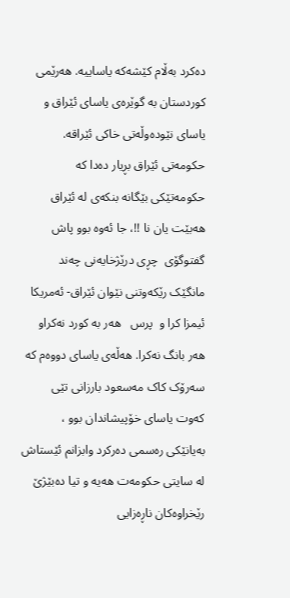ده‌کرد به‌ڵام کێشه‌که‌ یاساییه‌. هه‌رێمی کوردستان به‌ گوێره‌ی یاسای ئێراق و یاسای نێوده‌وڵه‌تی خاکی ئێراقه‌. حکومه‌تی ئێراق بڕیار ده‌دا که‌ حکومه‌تێکی بێگانه‌ بنکه‌ی له‌ ئێراق هه‌بێت یان نا !!، جا ئه‌وه‌ بوو پاش گفتوگۆی  چڕی درێژخایه‌نی چه‌ند مانگێک رێکه‌وتنی نێوان ئێراق- ئه‌مریکا ئیمزا کرا و  پرس ‌  هه‌ر به کورد نه‌کراو  هه‌ر‌ بانگ نه‌کرا. هه‌ڵه‌ی یاسای دووه‌م که‌ سه‌رۆک کاک مه‌سعود بارزانی تێی که‌وت یاسای خۆپیشاندان بوو ، به‌یانێکی ره‌سمی ده‌رکرد وابزانم ئێستاش له‌ سایتی حکومه‌ت هه‌یه‌ و تیا ده‌بێژێ رێخراوه‌کان ناڕه‌زایی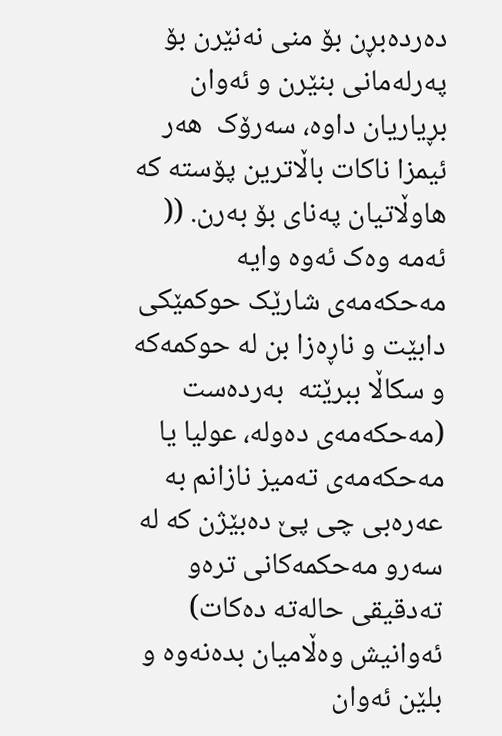ده‌رده‌بڕن بۆ منی نه‌نێرن بۆ په‌رله‌مانی بنێرن و ئه‌وان بڕیاریان داوه‌، سه‌رۆک  هه‌ر ئیمزا ناکات باڵاترین پۆسته‌ که‌ هاوڵاتیان په‌نای بۆ به‌رن. (( ئه‌مه‌ وه‌ک ئه‌وه‌ وایه‌ مه‌حکه‌مه‌ی شارێک حوکمێکی دابێت و ناڕه‌زا بن له‌ حوکمه‌که‌ و سکاڵا ببرێته‌ ‌ به‌رده‌ست (مه‌حکه‌مه‌ی ده‌وله، عولیا‌ یا مه‌حکه‌مه‌ی ته‌میز نازانم به‌ عه‌ره‌بی چی پێ ده‌بێژن که‌ له‌ سه‌رو مه‌حکمه‌کانی تره‌و ته‌دقیقی حاله‌ته‌ ده‌کات)  ئه‌وانیش وه‌ڵامیان بده‌نه‌وه‌ و بلێن ئه‌وان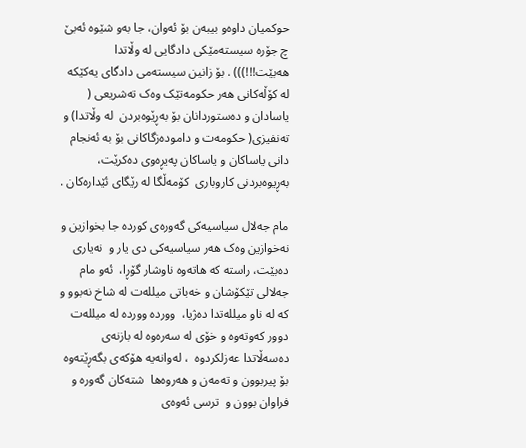حوکمیان داوه‌و بیبه‌ن بۆ ئه‌وان، جا به‌و شێوه‌ ئه‌بێ چ جۆره‌ سیسته‌مێکی دادگایی له‌ وڵاتدا هه‌بێت!!!))) . بۆ زانین سیسته‌می دادگای یه‌کێکه‌ له‌ کۆڵه‌کانی هه‌ر حکومه‌تێک وه‌ک ته‌شریعی ( یاسادان و ده‌ستوردانان بۆ به‌ڕێوه‌بردن  له‌ وڵاتدا) و  ته‌نفیزی( حکومه‌ت و داموده‌زگاکانی بۆ به‌ ئه‌نجام دانی یاساکان و یاساکان په‌یڕه‌وی ده‌کرێت، به‌ڕیوه‌بردنی کارو‌باری  کۆمه‌ڵگا له‌ رێگای ئێداره‌کان .

مام جه‌لال سیاسیه‌کی گه‌وره‌ی کورده‌ جا بخوازین و نه‌خوازین وه‌ک هه‌ر سیاسیه‌کی دی یار و  نه‌یاری ده‌بێت، راسته‌ که‌ هاته‌وه‌ ناوشار گۆڕا،  ئه‌و مام جه‌لالی تێکۆشان و خه‌باتی میلله‌ت له‌ شاخ نه‌بوو و که‌ له‌ ناو میلله‌تدا ده‌ژیا،  وورده‌ وورده له‌ میلله‌ت دوور که‌وته‌وه و خۆی له‌ سه‌ره‌وه‌ له‌ بازنه‌ی ده‌سه‌‌ڵاتدا عه‌زلکردوه‌‌‌ ‌ ، له‌وانه‌یه‌ هۆکه‌ی بگه‌ڕێته‌وه‌ بۆ پیربوون و ته‌مه‌ن و هه‌روه‌ها  شته‌کان گه‌و‌ره‌ و فراوان ‌بوون و ‌ ترسی ئه‌وه‌ی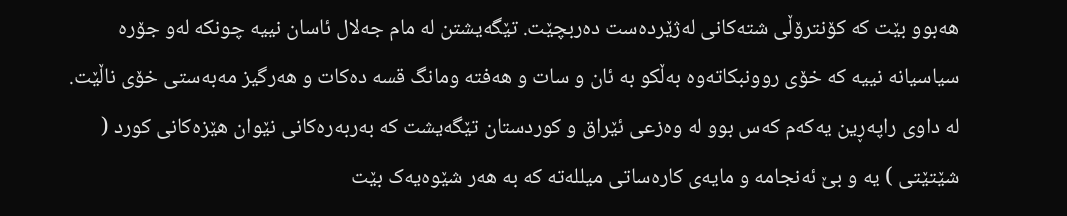هه‌بوو بێت که‌ کۆنترۆڵی شته‌کانی له‌ژێر‌ده‌ست ده‌ربچێت. تێگه‌یشتن له‌ مام جه‌لال ئاسان نییه‌ چونکه‌ له‌و جۆره‌ سیاسیانه‌ نییه‌ که‌ خۆی روونبکاته‌وه‌ به‌ڵکو به‌ ئان و سات و هه‌فته‌ ومانگ قسه‌ ده‌کات و هه‌رگیز مه‌به‌ستی خۆی ناڵێت. له‌ داوی راپه‌ڕین یه‌که‌م که‌س بوو له‌ وه‌زعی ئێراق و کوردستان تێگه‌یشت که‌ به‌ربه‌ره‌کانی نێوان هێزه‌کانی کورد ( شێتێتی ) یه‌ و بێ ئه‌نجامه‌ و مایه‌ی کاره‌ساتی میلله‌ته که‌ به‌ هه‌ر شێوه‌یه‌ک بێت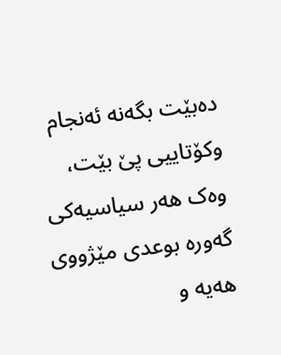ده‌بێت بگه‌نه‌ ئه‌نجام وکۆتاییی پێ بێت‌، وه‌ک هه‌ر سیاسیه‌کی گه‌وره‌ بوعدی مێژووی هه‌یه‌ و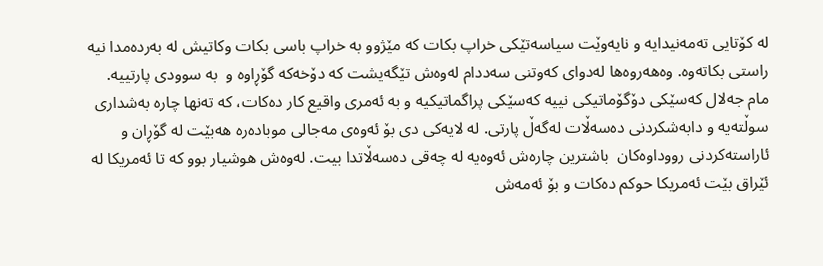له‌ کۆتایی ته‌مه‌نیدایه‌ و نایه‌وێت سیاسه‌تێکی خراپ بکات که‌ مێژوو به‌ خراپ باسی بکات وکاتیش له‌ به‌رده‌مدا نیه‌ راستی بکاته‌وه‌. وه‌هه‌روه‌ها له‌دوای که‌وتنی سه‌ددام له‌وه‌ش تێگه‌یشت که‌ دۆخه‌که‌ گۆڕاوه‌ و  به‌ سوودی پارتییه‌. مام جه‌لال که‌سێکی دۆگۆماتیکی نییه‌ که‌سێکی پراگماتیکیه‌ و به‌ ئه‌مری واقیع کار ده‌کات، که‌ ته‌نها چاره‌ به‌شداری سوڵته‌یه‌ و دابه‌شکردنی ده‌سه‌ڵات له‌گه‌ڵ پارتی. له‌ لایه‌کی دی بۆ ئه‌وه‌ی مه‌جالی موباده‌ره‌ هه‌بێت له‌ گۆڕان و ئاراسته‌کر‌دنی رووداوه‌کان‌  باشترین چاره‌ش ئه‌وه‌یه‌ له‌ چه‌قی ده‌سه‌ڵاتدا بیت. له‌وه‌ش هوشیار بوو که‌ تا ئه‌مریکا له‌ ئێراق بێت ئه‌مریکا حوکم ده‌کات و بۆ ئه‌مه‌ش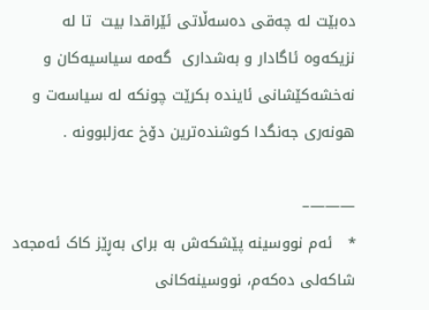ده‌بێت له‌ چه‌قی ده‌سه‌ڵاتی ئێراقدا بیت  تا له‌ نزیکه‌وه‌ ئاگادار و به‌شداری  گه‌مه‌ سیاسیه‌کان و نه‌خشه‌کێشانی ئاینده‌ بکرێت چونکه‌ له‌ سیاسه‌ت و هونه‌ری جه‌نگدا کوشنده‌ترین دۆخ عه‌زلبوونه‌ .

———–
*   ئه‌م نووسینه‌ پێشکه‌ش به‌ برای به‌ڕێز کاک ئه‌مجه‌د شاکه‌لی ده‌که‌م، نووسینه‌کانی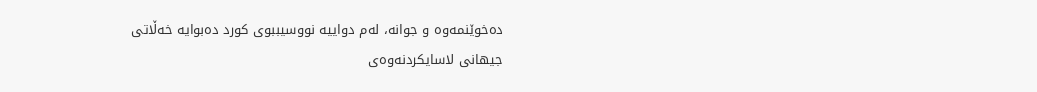ده‌خوێنمه‌وه‌ و جوانه‌، له‌م‌ دواییه‌ نووسیببوی کورد ده‌بوایه‌ خه‌ڵاتی جیهانی لاسایکردنه‌وه‌ی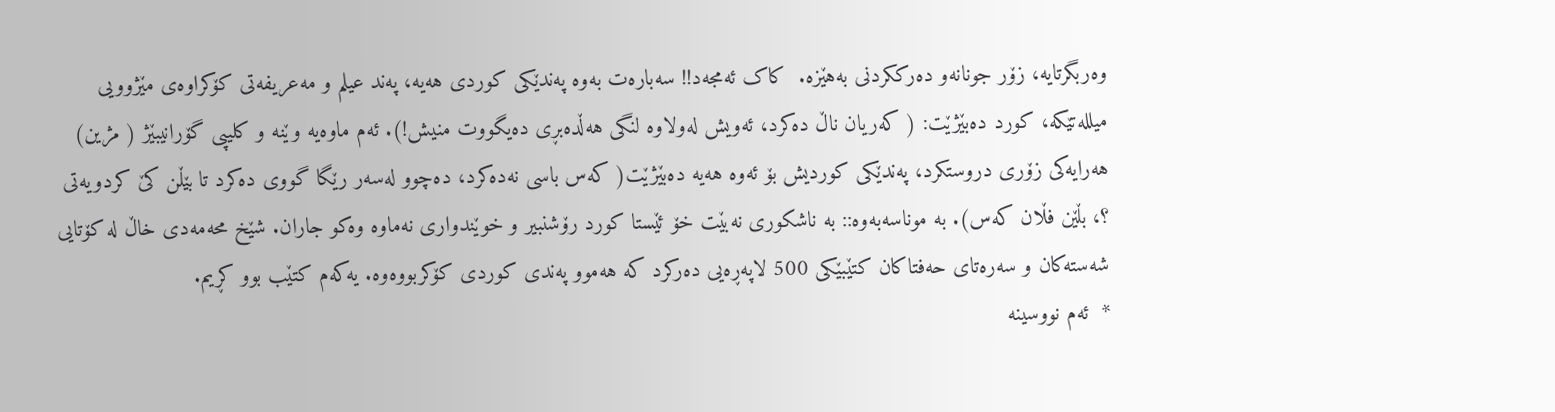وه‌ربگرتایه‌، زۆر جونانه‌و ده‌رککردنی به‌هێزه‌.  کاک ئه‌مجه‌د!! سه‌باره‌ت به‌وه‌ په‌ندێکی کوردی هه‌یه،‌ په‌ند عیلم و مه‌عریفه‌تی کۆکراوه‌ی مێژوویی میلله‌تێکه‌، کو‌رد ده‌بێژێت: ( که‌ریان ناڵ ده‌کرد، ئه‌ویش له‌ولاوه‌ لنگی هه‌ڵده‌بڕی ده‌یگووت منیش!). ئه‌م ماوه‌یه‌ وێنه‌ و کلیپی گۆرانیبێژ ( مژین) هه‌رایه‌کی زۆری دروستکرد، په‌ندێکی کوردیش بۆ ئه‌وه‌ هه‌یه‌ ده‌بێژێت( که‌س باسی نه‌ده‌کرد، ده‌چوو له‌سه‌ر رێگا گووی ده‌کرد تا بێڵن کێ کردویه‌تی ؟، بڵێن فڵان که‌س). به‌ موناسه‌به‌وه‌:: به‌ ناشکوری نه‌بێت خۆ ئێستا کورد رۆشنبیر و خوێندواری نه‌ماوه وه‌کو جاران‌. شێخ محه‌مه‌دی خاڵ له‌ کۆتایی شه‌سته‌کان و سه‌ره‌تای حه‌فتاکان کتێبێکی 500 لاپه‌ڕه‌یی ده‌رکرد که‌ هه‌موو‌ په‌ندی کوردی کۆکربووه‌وه‌. یه‌که‌م کتێب بوو کڕیم.
*  ئه‌م نووسینه‌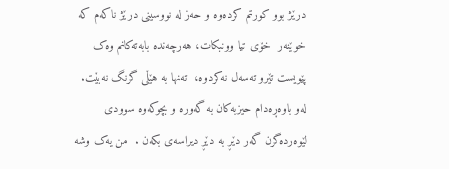درێژ بوو کورتم کرده‌وه‌ و حه‌ز له‌ نووسینی درێژ ناکه‌م که‌ خوێنه‌ر  خۆی تیا وونبکات، هه‌رچه‌نده‌ بابه‌ته‌کانم وه‌ک پێویست تێرو ته‌سه‌ل نه‌کردوه‌،  ته‌نها به‌ هێڵی گرنگ نه‌بێت. له‌و باوه‌ڕه‌دام حیزبه‌کان به‌ گه‌وره‌ و بچوکه‌وه‌ سوودی لێوه‌رده‌گرن گه‌ر دێڕ به‌ دێڕ دیراسه‌ی بکه‌ن .  من یه‌ک وشه‌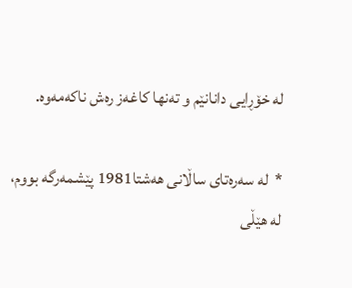له‌ خۆڕایی دانانێم و ته‌نها کاغه‌ز ره‌ش ناکه‌مه‌وه‌.

*  له‌ سه‌ره‌تای ساڵانی هه‌شتا1981 پێشمه‌رگه‌ بووم، له‌ هێڵی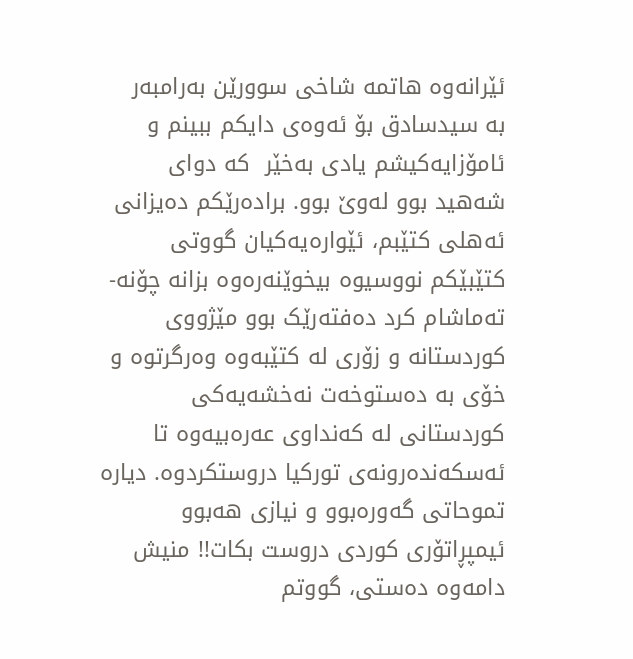ئێرانه‌وه‌ هاتمه‌ شاخی سوورێن به‌رامبه‌ر  به‌ سیدسادق بۆ ئه‌وه‌ی دایکم ببینم و ئامۆزایه‌کیشم یادی به‌خێر  که‌ دوای شه‌هید بوو له‌وێ بوو. براده‌رێکم ده‌یزانی ئه‌هلی کتێبم، ئێواره‌یه‌کیان گووتی کتێبێکم نووسیوه‌ بیخوێنه‌ره‌وه‌ بزانه‌ چۆنه‌- ته‌ماشام کرد ده‌فته‌‌رێک بوو مێژووی کوردستانه‌ و زۆری له‌ کتێبه‌وه‌ وه‌رگرتوه‌ و خۆی به‌ ده‌ستوخه‌ت نه‌خشه‌یه‌کی کوردستانی له‌ که‌نداوی عه‌ره‌بیه‌وه‌ تا  ئه‌سکه‌نده‌رونه‌ی تورکیا درو‌ستکردوه‌. دیاره تموحاتی گه‌وره‌بوو‌ و نیازی هه‌بوو ئیمپڕاتۆری کوردی دروست بکات!! منیش دامه‌وه‌ ده‌ستی، گووتم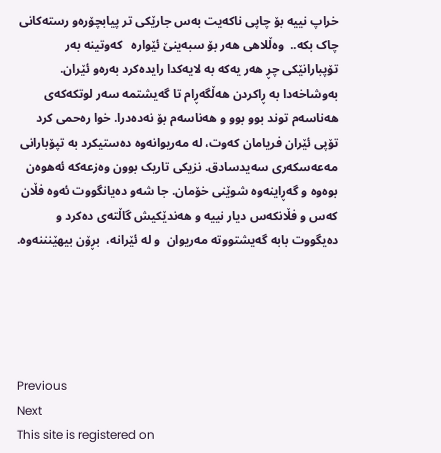خراپ نییه‌ بۆ چاپی ناکه‌یت به‌س جا‌رێکی تر پیابچۆره‌و رسته‌کانی چاک بکه‌..  وه‌ڵلاهی هه‌ر بۆ سبه‌ینێ ئێواره‌   که‌وتینه‌ به‌ر تۆپبارانێکی چڕ هه‌ر یه‌که‌ به‌ لایه‌کدا رایده‌کرد به‌ره‌و ئێران. به‌وشاخه‌دا به‌ ڕاکردن هه‌ڵگه‌ڕام تا گه‌یشتمه‌ سه‌ر لوتکه‌که‌ی هه‌ناسه‌م توند بوو بوو و هه‌ناسه‌م بۆ نه‌ده‌درا. خوا ره‌حمی کرد تۆپی ئێران فریامان که‌وت، له‌ مه‌ریوانه‌وه‌ ده‌ستیکرد به‌ تپۆبارانی مه‌عه‌سکه‌ری سه‌یدسادق. نزیکی تاریک بوون وه‌زعه‌که‌ ئه‌هوه‌ن بوه‌وه‌ و گه‌ڕاینه‌وه‌ شوێنی خۆمان. جا شه‌و ده‌یانگووت ئه‌وه‌ فڵان که‌س و فڵانکه‌س دیار نییه‌ و هه‌ندێکیش گاڵته‌ی ده‌کرد و ده‌‌یگووت بابه‌ گه‌یشتووته‌ مه‌ریوان  و له‌ ئێرانه،‌  بڕۆن بیهێنننه‌وه‌.





Previous
Next
This site is registered on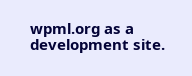wpml.org as a development site.